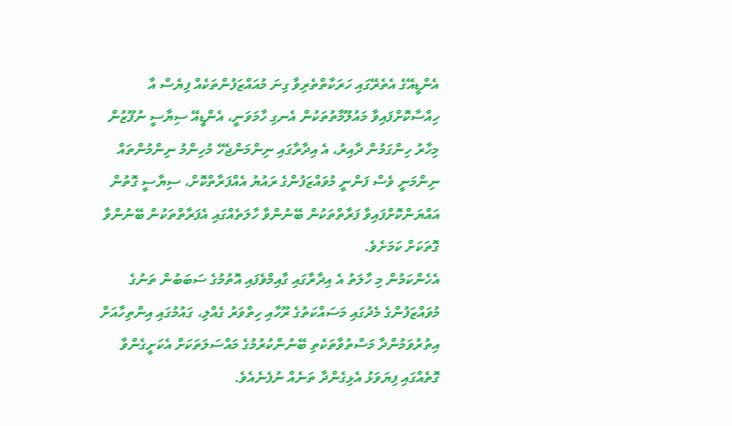އެންޑީއޭގެ އެތެރޭގައި ހަރަކާތްތެރިވާ ގިނަ މުއައްޒަފުންތަކެއް ފިޔެސް އާ ހިއްސާކޮށްފައިވާ މައުލޫމާތުތަކުން އެނގި ހާމަވަނީ، އެންޑީއޭ ސިޔާސީ ނުފޫޒުން މިހާރު ހިންގަމުން ދާއިރު، އެ އިދާރާގައި ނިންމަންޖެހޭ މުހިންމު ނިންމުންތައް ނިންމަނީ ވެސް ފަންނީ މުވައްޒަފުންގެ ރައުޔު އެއްފަރާތްކޮށް، ސިޔާސީ ގޮތުން އައްޔަންކޮށްފައިވާ ފަރާތްތަކުން ބޭނުންވާ ހާލަތެއްގައި އެފަރާތްތަކުން ބޭނުންވާ ގޮތަކަށް ކަމަށެވެ.
އެހެންކަމުން މި ހާލަތު އެ އިދާރާގައި ގާއިމްވެފައި އޮތުމުގެ ސަބަބުން ތަނުގެ މުވައްޒަފުންގެ މެދުގައި މަސައްކަތުގެ ރޫހާއި ހިތްވަރު ގެއްލި، ގައުމުގައި އިންތިހާއަށް އިތުރުވަމުންދާ މަސްތުވާތަކެތި ބޭނުންކުރުމުގެ މައްސަލަތަކަށް އެކަށީގެންވާ ގޮތެއްގައި ފިޔަވަޅު އެޅިގެންދާ ތަނެއް ނުފެނެއެވެ.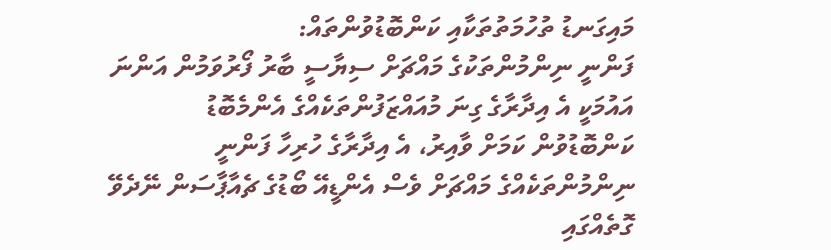މައިގަނޑު ތުހުމަތުތަކާއި ކަންބޮޑުވުންތައް:
ފަންނީ ނިންމުންތަކުގެ މައްޗަށް ސިޔާސީ ބާރު ފޯރުވަމުން އަންނަ އައުމަކީ އެ އިދާރާގެ ގިނަ މުއައްޒަފުންތަކެއްގެ އެންމެބޮޑު ކަންބޮޑުވުން ކަމަށް ވާއިރު، އެ އިދާރާގެ ހުރިހާ ފަންނީ ނިންމުންތަކެއްގެ މައްޗަށް ވެސް އެންޑީއޭ ބޯޑުގެ ޗެއާޕާސަން ނޭދެވޭ ގޮތެއްގައި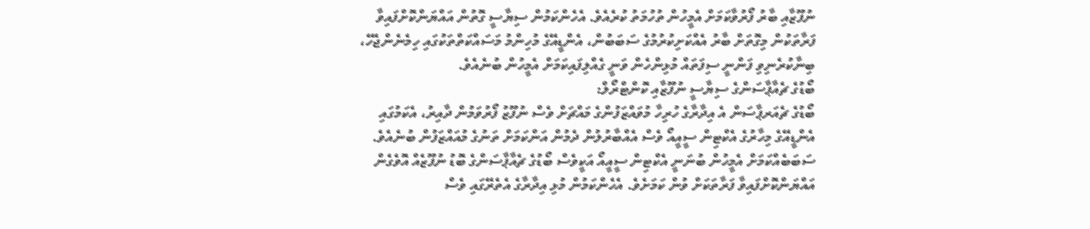ނުފޫޒާއި ބާރު ފޯރުވާކަމަށް އެމީހުން ތުހުމަތު ކުރެއެވެ. އެހެންކަމުން ސިޔާސީ ގޮތުން އައްޔަންކޮށްފައިވާ ފަރާތަކުން މިގޮތަށް ބާރު އެއްކަށިކުރުމުގެ ސަބަބުން، އެންޑީއޭގެ މުހިންމު މަސައްކަތްތަކުގައި ހިމެނެންޖެހޭ، ބިނާކުރެނިވި ފަންނީ ސިފަތައް މުޅިންހެން ވަނީ ގެއްލިފައިކަމަށް އެމީހުން ބުނެއެވެ.
ބޯޑުގެ ޗެއާޕާސަންގެ ސިޔާސީ ނުފޫޒާއި ކޮންޓްރޯލް:
ބޯޑުގެ ޗެއަރޕާސަން އެ އިދާރާގެ ހުރިހާ މުވައްޒަފުންގެ މައްޗަށް ވެސް ނުފޫޒު ފޯރުވަމުން ދާއިރު، އެކަމުގައި އެންޑީއޭގެ މިހާރުގެ އެކްޓިން ސީއީއޯ ވެސް އެއްބާރުލުން ދެމުން އަންކަމަށް ތަނުގެ މުއައްޒަފުން ބުނެއެވެ. ސަބަބެއްކަމަށް އެމީހުން ބުނަނީ އެކްޓިން ސީއީއޯ އަކީވެސް ބޯޑުގެ ޗެއާޕާސަންގެ ބޮޑު ނުފޫޒެއް އޮވެގެން އައްޔަންކޮށްފައިވާ ފަރާތަކަށް ވުން ކަމަށެވެ. އެހެންކަމުން މުޅި އިދާރާގެ އެތެރޭގައި ވެސް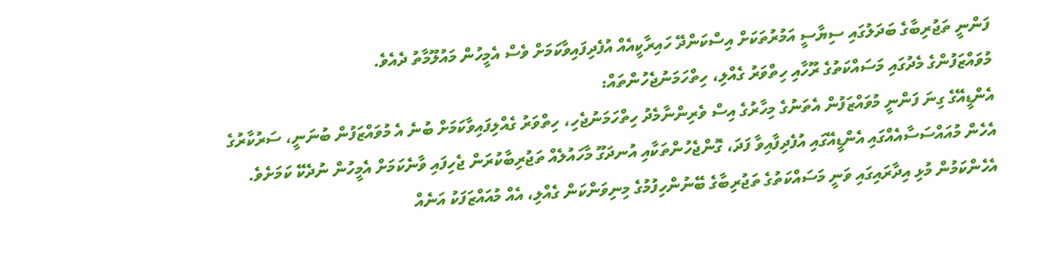ފަންނީ ތަޖުރިބާގެ ބަދަލުގައި ސިޔާސީ އަމުރުތަކަށް އިސްކަންދޭ ހައިރާކީއެއް އުފެދިފައިވާކަމަށް ވެސް އެމީހުން މައުލޫމާތު ދެއެވެ.
މުވައްޒަފުންގެ މެދުގައި މަސައްކަތުގެ ރޫހާއި ހިތްވަރު ގެއްލި، ހިތްހަމަނުޖެހުންތައް:
އެންޑީއޭގެ ގިނަ ފަންނީ މުވައްޒަފުން އެތަނުގެ މިހާރުގެ އިސް ވެރިންނާމެދު ހިތްހަމަނުޖެހި، ހިތްވަރު ގެއްލިފައިވާކަމަށް ބުނެ އެ މުވައްޒަފުން ބުނަނީ، ސަރުކާރުގެ އެހެން މުއައްސަސާއެއްގައި އެންޑީއޭގައި އުފެދިފާއިވާ ފަދަ، ގޮންޖެހުންތަކާއި އުނދަގޫ މާހައުލެއް ތަޖުރިބާކުރަން ޖެހިފައި ވާނެކަމަށް އެމީހުން ނުދެކޭ ކަމަށެވެ. އެހެންކަމުން މުޅި އިދާރައިގައި ވަނީ މަސައްކަތުގެ ތަޖުރިބާގެ ބޭނުންހިފުމުގެ މިނިވަންކަން ގެއްލި، އެއް މުއައްޒަފަކު އަނެއް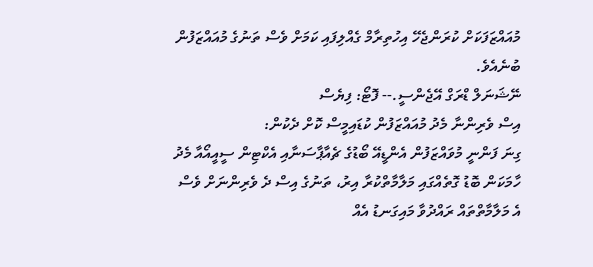މުއައްޒަފަކަށް ކުރަންޖެހޭ އިހުތިރާމް ގެއްލިފައި ކަމަށް ވެސް ތަނުގެ މުއައްޒަފުން ބުނެއެވެ.
ނޭޝަނަލް ޑްރަގް އޭޖެންސީ.-- ފޮޓޯ: ފިޔެސް
އިސް ވެރިންނާ މެދު މުއައްޒަފުން ކުޑައިމީސް ކޮށް ދެކުން:
ގިނަ ފަންނީ މުވައްޒަފުން އެންޑީއޭ ބޯޑުގެ ޗެއާޕާސަނާއި އެކްޓިން ސީއީއޯއާ މެދު ހާމަކަން ބޮޑު ގޮތެއްގައި މަލާމާތްކުރާ އިރު، ތަނުގެ އިސް ދެ ވެރިންނަށް ވެސް އެ މަލާމާތްތައް ރައްދުވާ މައިގަނޑު އެއް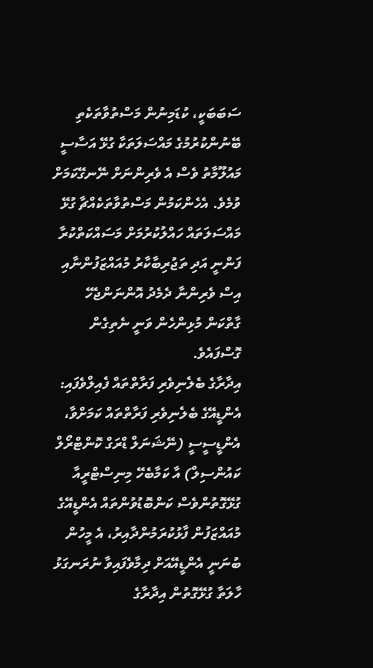ސަބަބަކީ، ކުޑަމިނުން މަސްތުވާތަކެތި ބޭނުންކުރުމުގެ މައްސަލަތަކާ ގުޅޭ އަސާސީ މައުލޫމާތު ވެސް އެ ވެރިންނަށް ނޭނގޭކަމަށް ވުމެވެ. އެހެންކަމުން މަސްތުވާތަކެއްޗާ ގުޅޭ މައްސަލަތައް ހައްލުކުރުމަށް މަސައްކަތްކުރާ ފަންނީ އަދި ތަޖުރިބާކާރު މުއައްޒަފުންނާއި އިސް ވެރިންނާ ދެމެދު އޮންނަންޖެހޭ ގާތްކަން މުޅިންހެން ވަނީ ނެތިގެން ގޮސްފައެވެ.
އިދާރާގެ ބެލެނިވެރި ފަރާތްތައް ފެއިލްވެފައި:
އެންޑީއޭގެ ބެލެނިވެރި ފަރާތްތައް ކަމަށްވާ، އެންޑީސީސީ (ނޭޝަނަލް ޑްރަގް ކޮންޓްރޯލް ކައުންސިލް) އާ ކަމާބެހޭ މިނިސްޓްރީއާ ގުޅޭގޮތުންވެސް ކަންބޮޑުވުންތައް އެންޑީއޭގެ މުއައްޒަފުން ފާޅުކުރަމުންދާއިރު، އެ މީހުން ބުނަނީ އެންޑީއޭއަށް ދިމާވެފައިވާ ނުރަނގަޅު ހާލަތާ ގުޅޭގޮތުން އިދާރާގެ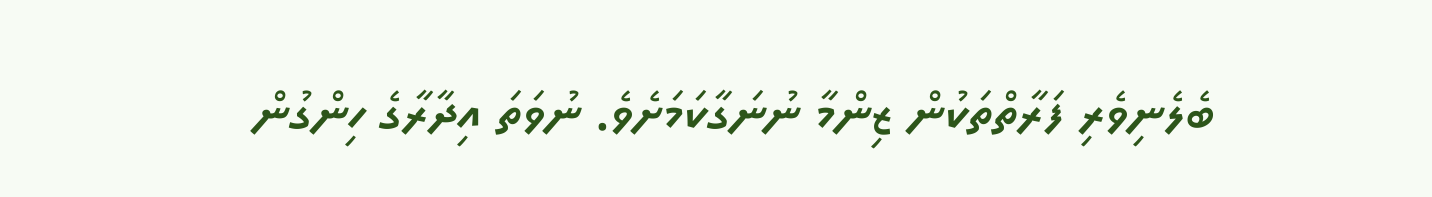ބެލެނިވެރި ފަރާތްތަކުން ޒިންމާ ނުނަގާކަމަށެވެ. ނުވަތަ އިދާރާގެ ހިންގުން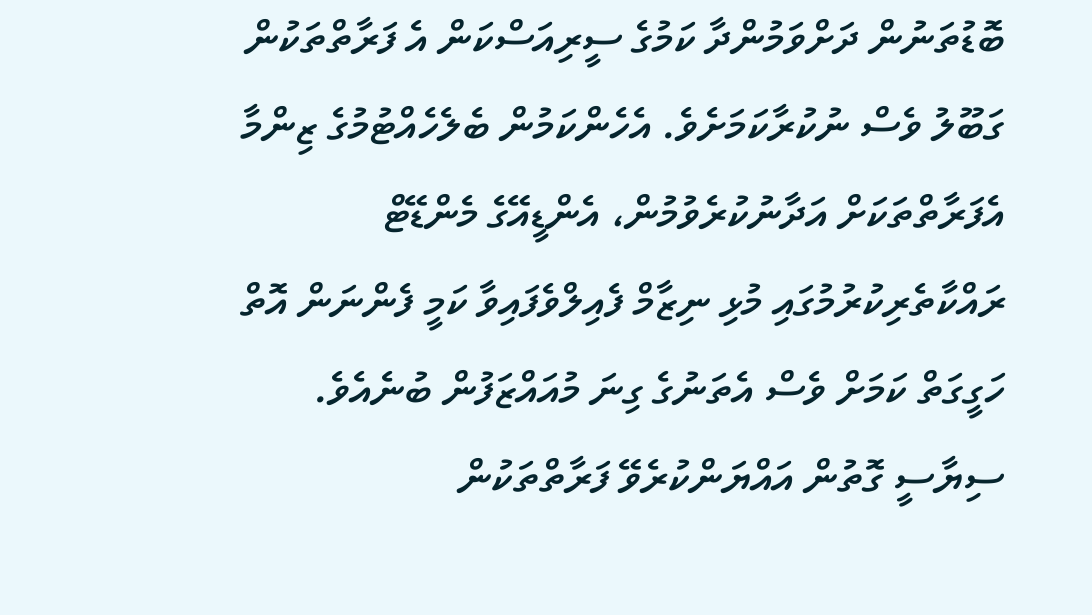ބޮޑުތަނުން ދަށްވަމުންދާ ކަމުގެ ސީރިއަސްކަން އެ ފަރާތްތަކުން ގަބޫލު ވެސް ނުކުރާކަމަށެވެ. އެހެންކަމުން ބެލެހެއްޓުމުގެ ޒިންމާ އެފަރާތްތަކަށް އަދާނުކުރެވުމުން، އެންޑީއޭގެ މެންޑޭޓް ރައްކާތެރިކުރުމުގައި މުޅި ނިޒާމް ފެއިލްވެފައިވާ ކަމީ ފެންނަން އޮތް ހަގީގަތް ކަމަށް ވެސް އެތަނުގެ ގިނަ މުއައްޒަފުން ބުނެއެވެ.
ސިޔާސީ ގޮތުން އައްޔަންކުރެވޭ ފަރާތްތަކުން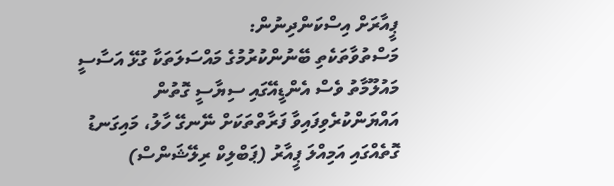ޕީއާރަށް އިސްކަންދިނުން:
މަސްތުވާތަކެތި ބޭނުންކުރުމުގެ މައްސަލަތަކާ ގުޅޭ އަސާސީ މައުލޫމާތު ވެސް އެންޑީއޭގައި ސިޔާސީ ގޮތުން އައްޔަންކުރެވިފައިވާ ފަރާތްތަކަށް ނޭނގޭ ހާލު، މައިގަނޑު ގޮތެއްގައި އަމިއްލަ ޕީއާރު (ޕަބްލިކް ރިލޭޝަންސް)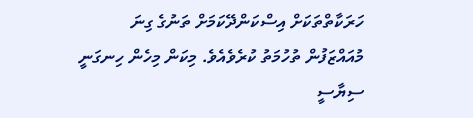ހަރަކާތްތަކަށް އިސްކަންދޭކަމަށް ތަނުގެ ގިނަ މުއައްޒަފުން ތުހުމަތު ކުރެވެއެވެ. މިކަން މިހެން ހިނގަނީ ސިޔާސީ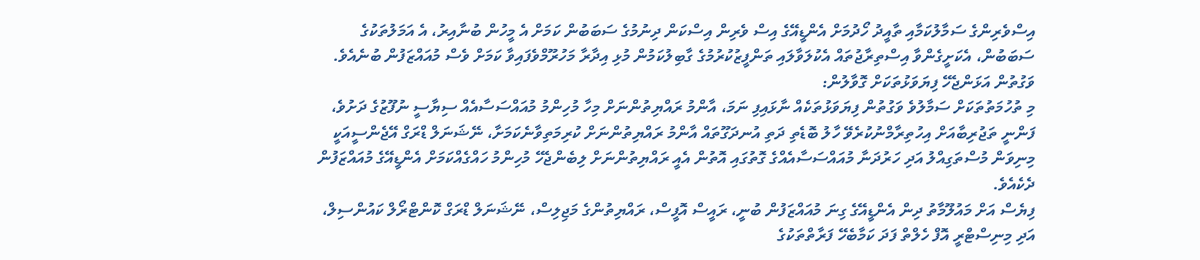އިސްވެރިންގެ ސަމާލުކަމާއި ތާއީދު ހޯދުމަށް އެންޑީއޭގެ އިސް ވެރިން އިސްކަން ދިނުމުގެ ސަބަބުން ކަމަށް އެ މީހުން ބުނާއިރު، އެ އަމަލުތަކުގެ ސަބަބުން، އެކަށީގެންވާ އިސްތިރާޖުތައް އެކުލަވާލައި ތަންފީޒުކުރުމުގެ ގާބިލުކަމުން މުޅި އިދާރާ މަހުރޫމްވެފައިވާ ކަމަށް ވެސް މުއައްޒަފުން ބުނެއެވެ.
ވަގުތުން އަޅަންޖެހޭ ފިޔަވަޅުތަކަށް ގޮވާލުން:
މި ތުހުމަތުތަކަށް ސަމާލުވެ ވަގުތުން ފިޔަވަޅުތަކެއް ނާޅައިފި ނަމަ، އާންމު ރައްޔިތުންނަށް މިހާ މުހިންމު މުއައްސަސާއެއް ސިޔާސީ ނުފޫޒުގެ ދަށުވެ، ފަންނީ ތަޖުރިބާއަށް އިހުތިރާމްނުކުރެވޭ ހާލު ބޮޑެތި ދަތި އުނދަގޫތައް އާންމު ރައްޔިތުންނަށް ކުރިމަތިވާނެކަމަށާ، ނޭޝަނަލް ޑްރަގް އޭޖެންސީއަކީ މިނިވަން މުސްތަގިއްލު އަދި ހަރުދަނާ މުއައްސަސާއެއްގެ ގޮތުގައި އޮތުން އެއީ ރައްޔިތުންނަށް ލިބެންޖެހޭ މުހިންމު ހައްގެއްކަމަށް އެންޑީއޭގެ މުއައްޒަފުން ދެކެއެވެ.
ފިޔެސް އަށް މައުލޫމާތު ދިން އެންޑީއޭގެ ގިނަ މުއައްޒަފުން ބުނީ، ރައީސް އޮފީސް، ރައްޔިތުންގެ މަޖިލިސް، ނޭޝަނަލް ޑްރަގް ކޮންޓްރޯލް ކައުންސިލް، އަދި މިނިސްޓްރީ އޮފް ހެލްތް ފަދަ ކަމާބެހޭ ފަރާތްތަކުގެ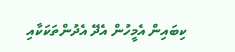ކިބައިން އެމީހުން އެދޭ އެދުންތަކަކާއި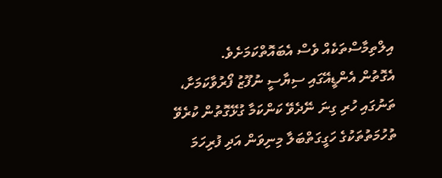އިލްތިމާސްތަކެއް ވެސް އެބައޮތްކަމަށެވެ.
އެގޮތުން އެންޑީއޭގައި ސިޔާސީ ނުފޫޒު ފޯރުވާކަމަށާ، ތަނުގައި ހުރި ގިނަ ނޭދެވޭ ކަންކަމާ ގުޅޭގޮތުން ކުރެވޭ ތުހުމަތުތަކުގެ ހަގީގަތްބަލާ މިނިވަން އަދި ފުރިހަމަ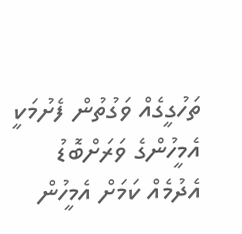ތަހުގީގެއް ވަގުތުން ފެށުމަކީ އެމީހުންގެ ވަރަށްބޮޑު އެދުމެއް ކަމަށް އެމީހުން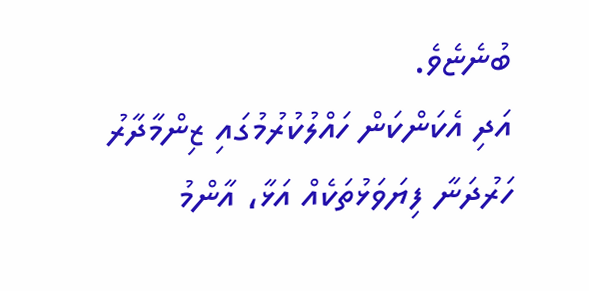ބުނެޏެވެ.
އަދި އެކަންކަން ހައްލުކުރުމުގައި ޒިންމާދާރު ހަރުދަނާ ފިޔަވަޅުތަކެއް އަޅާ، އާންމު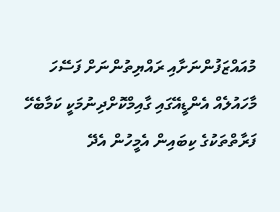މުއައްޒަފުންނަށާއި ރައްޔިތުންނަށް ފަސޭހަ މާހައުލެއް އެންޑީއޭގައި ގާއިމްކޮށްދިނުމަކީ ކަމާބެހޭ ފަރާތްތަކުގެ ކިބައިން އެމީހުން އެދޭ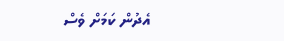އެދުން ކަމަށް ވެސް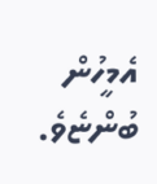އެމީހުން ބުންޏެވެ.